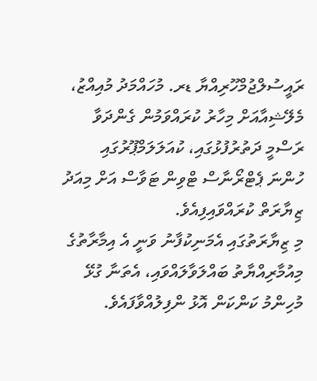ރައީސުލްޖުމްހޫރިއްޔާ ޑރ. މުހައްމަދު މުއިއްޒު، މެލޭޝިއާއަށް މިހާރު ކުރައްވަމުން ގެންދަވާ ރަސްމީ ދަތުރުފުޅުގައި، ކުއަލަލަމްޕޫރުގައި ހުންނަ ޕެޓްރޯނާސް ޓްވިން ޓަވާސް އަށް މިއަދު ޒިޔާރަތް ކުރައްވައިފިއެވެ.
މި ޒިޔާރަތުގައި އެމަނިކުފާނު ވަނީ އެ އިމާރާތުގެ މިއުމާރިއްޔާތު ބައްލަވާލައްވައި، އެތަނާ ގުޅޭ މުހިންމު ކަންކަން އޮޅު ންފިލުއްވާފައެވެ.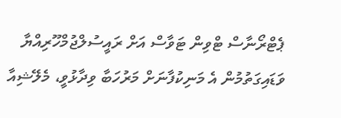ޕެޓްރޯނާސް ޓްވިން ޓަވާސް އަށް ރައީސުލްޖުމްހޫރިއްޔާ ވަޑައިގަތުމުން އެ މަނިކުފާނަށް މަރުހަބާ ވިދާޅުވީ، މެލޭޝިއާ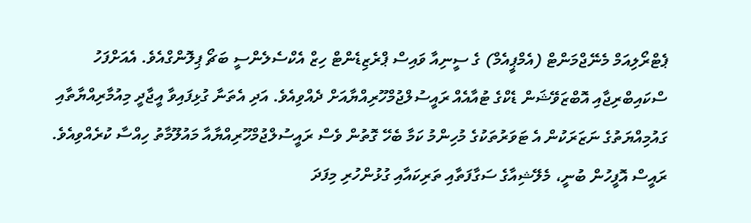ޕެޓްރޯލިއަމް މެނޭޖްމަންޓް (އެމްޕީއެމް) ގެ ސީނިއާ ވައިސް ޕްރެޒިޑެންޓް ހިޒް އެކްސެލެންސީ ބަޗޯ ޕިލޮންގްއެވެ. އެއަށްފަހު ސްކައިބްރިޖާއި އޮބްޒަވޭޝަން ޑެކްގެ ޓުއާއެއް ރައީސުލްޖުމްހޫރިއްޔާއަށް ދެއްވިއެވެ. އަދި އެތަނާ ގުޅިފައިވާ އީޖާދީ މިއުމާރިއްޔާތާއި ގައުމިއްޔަތުގެ ނަޒަރަކުން އެ ޓަވަރުތަކުގެ މުހިންމު ކަމާ ބެހޭ ގޮތުން ވެސް ރައީސުލްޖުމްހޫރިއްޔާއާ މައުލޫމާތު ހިއްސާ ކުރެއްވިއެވެ.
ރައީސް އޮފީހުން ބުނީ، މެލޭޝިއާގެ ސަގާފަތާއި ތަރިކައާއި ގުޅުންހުރި މިފަދަ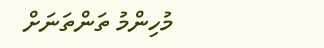މުހިންމު ތަންތަނަށް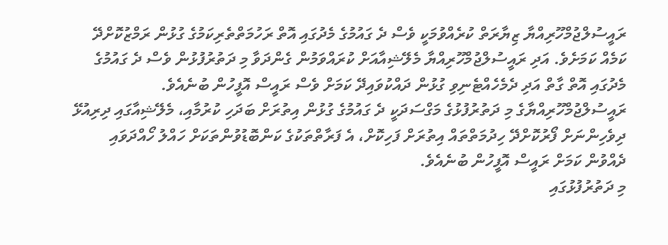ރައީސުލްޖުމްހޫރިއްޔާ ޒިޔާރަތް ކުރެއްވުމަކީ ވެސް ދެ ގައުމުގެ މެދުގައި އޮތް ރަހުމަތްތެރިކަމުގެ ގުޅުން ރަމްޒުކޮށްދޭ ކަމެއް ކަމަށެވެ. އަދި ރައީސުލްޖުމްހޫރިއްޔާ މެލޭޝިއާއަށް ކުރައްވަމުން ގެންދަވާ މި ދަތުރުފުޅުން ވެސް ދެ ގައުމުގެ މެދުގައި އޮތް ގާތް އަދި ދެމެހެއްޓެނިވި ގުޅުން ދައްކުވައިދޭ ކަމަށް ވެސް ރައީސް އޮފީހުން ބުނެއެވެ.
ރައީސުލްޖުމްހޫރިއްޔާގެ މި ދަތުރުފުޅުގެ މަގްސަދަކީ ދެ ގައުމުގެ ގުޅުން އިތުރަށް ބަދަހި ކުރުމާއި، މެލޭޝިއާގައި ދިރިއުޅޭ ދިވެހިންނަށް ފޯރުކޮށްދޭ ހިދުމަތްތައް އިތުރަށް ފަހިކޮށް، އެ ފަރާތްތަކުގެ ކަންބޮޑުވުންތަކަށް ހައްލު ހޯއްދަވައި ދެއްވުން ކަމަށް ރައީސް އޮފީހުން ބުނެއެވެ.
މި ދަތުރުފުޅުގައި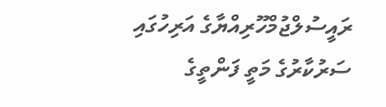ރައީސުލްޖުމްހޫރިއްޔާގެ އަރިހުގައި ސަރުކާރުގެ މަތީ ފަންތީގެ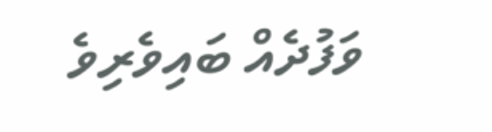ވަފުދެއް ބައިވެރިވެ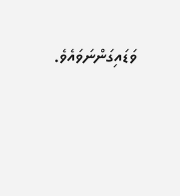ވަޑައިގަންނަވައެވެ.